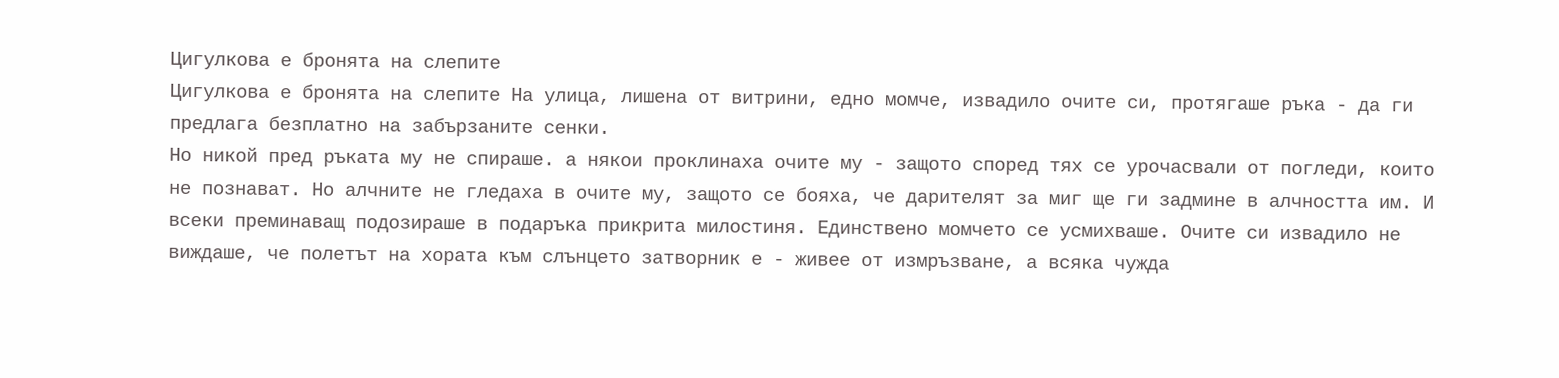Цигулкова е бронята на слепите
Цигулкова е бронята на слепите На улица, лишена от витрини, едно момче, извадило очите си, протягаше ръка - да ги предлага безплатно на забързаните сенки.
Но никой пред ръката му не спираше. а някои проклинаха очите му - защото според тях се урочасвали от погледи, които не познават. Но алчните не гледаха в очите му, защото се бояха, че дарителят за миг ще ги задмине в алчността им. И всеки преминаващ подозираше в подаръка прикрита милостиня. Единствено момчето се усмихваше. Очите си извадило не виждаше, че полетът на хората към слънцето затворник е - живее от измръзване, а всяка чужда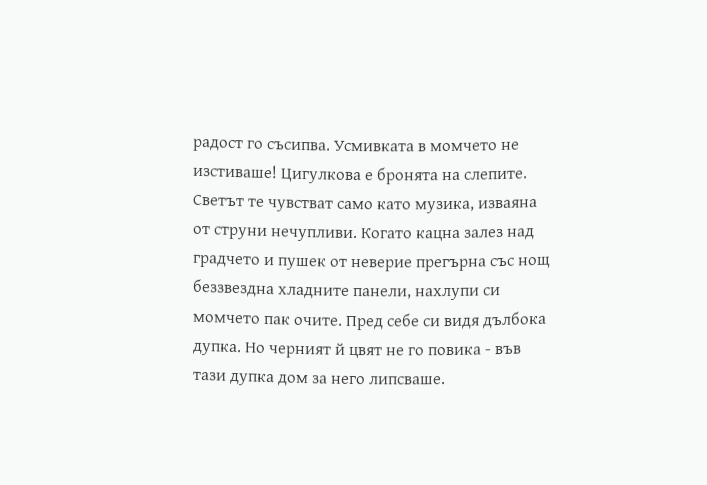радост го съсипва. Усмивката в момчето не изстиваше! Цигулкова е бронята на слепите. Светът те чувстват само като музика, изваяна от струни нечупливи. Когато кацна залез над градчето и пушек от неверие прегърна със нощ беззвездна хладните панели, нахлупи си момчето пак очите. Пред себе си видя дълбока дупка. Но черният й цвят не го повика - във тази дупка дом за него липсваше.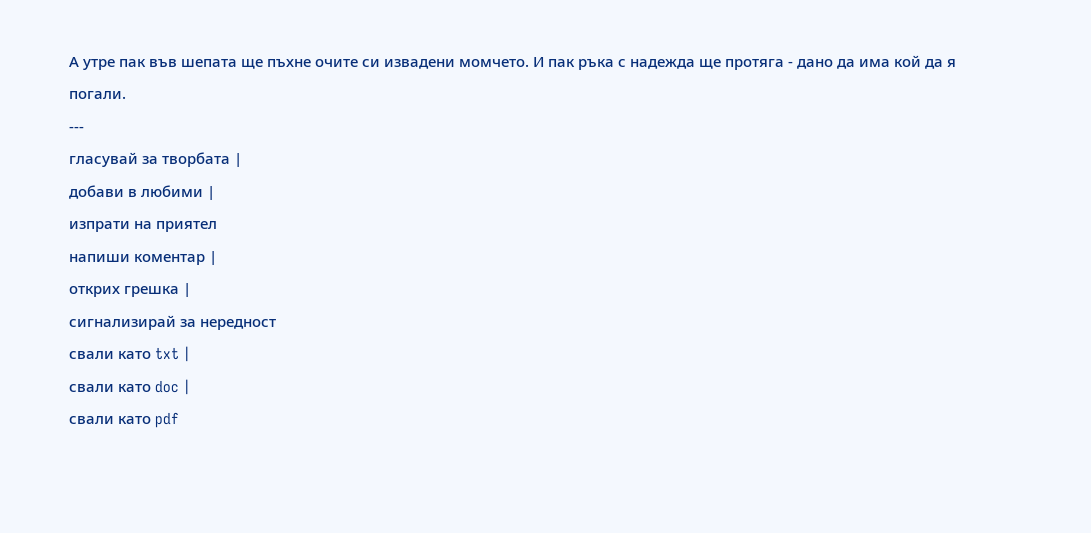А утре пак във шепата ще пъхне очите си извадени момчето. И пак ръка с надежда ще протяга - дано да има кой да я погали.
---
гласувай за творбата |
добави в любими |
изпрати на приятел
напиши коментар |
открих грешка |
сигнализирай за нередност
свали като txt |
свали като doc |
свали като pdf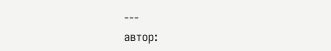---
автор: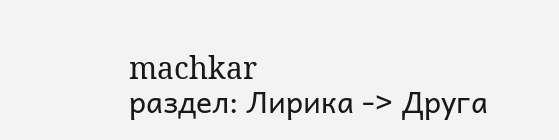machkar
раздел: Лирика -> Друга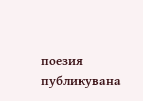поезия
публикувана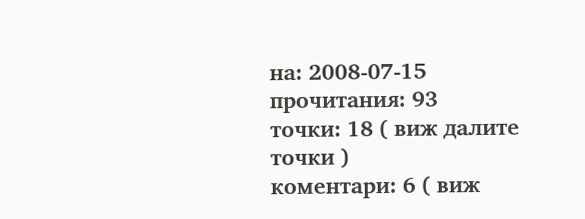на: 2008-07-15
прочитания: 93
точки: 18 ( виж далите точки )
коментари: 6 ( виж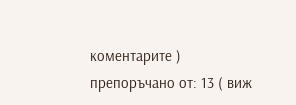коментарите )
препоръчано от: 13 ( виж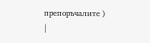препоръчалите )
|